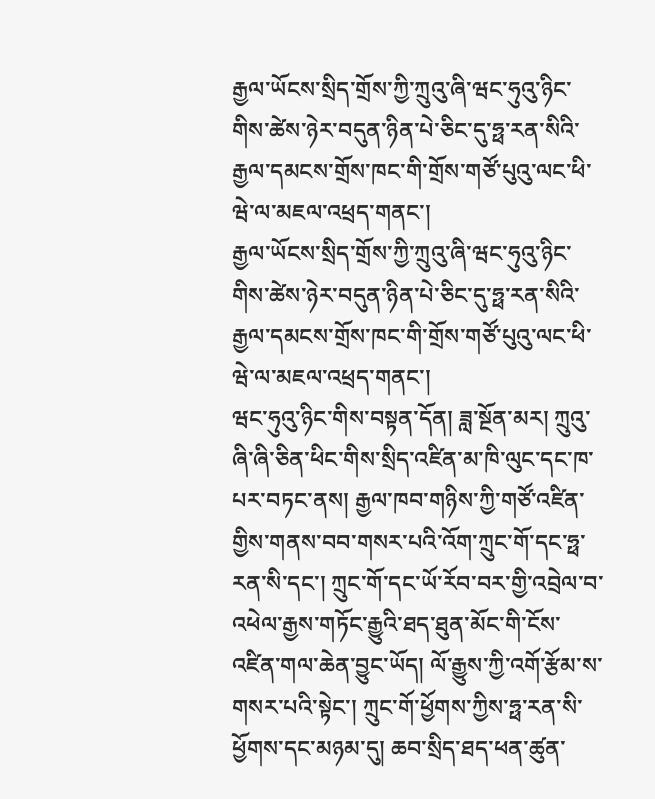རྒྱལ་ཡོངས་སྲིད་གྲོས་ཀྱི་ཀྲུའུ་ཞི་ཝང་ཧུའུ་ཉིང་གིས་ཚེས་ཉེར་བདུན་ཉིན་པེ་ཅིང་དུ་ཧྥ་རན་སིའི་རྒྱལ་དམངས་གྲོས་ཁང་གི་གྲོས་གཙོ་པུའུ་ལང་ཕི་ཝེ་ལ་མཇལ་འཕྲད་གནང་།
རྒྱལ་ཡོངས་སྲིད་གྲོས་ཀྱི་ཀྲུའུ་ཞི་ཝང་ཧུའུ་ཉིང་གིས་ཚེས་ཉེར་བདུན་ཉིན་པེ་ཅིང་དུ་ཧྥ་རན་སིའི་རྒྱལ་དམངས་གྲོས་ཁང་གི་གྲོས་གཙོ་པུའུ་ལང་ཕི་ཝེ་ལ་མཇལ་འཕྲད་གནང་།
ཝང་ཧུའུ་ཉིང་གིས་བསྟན་དོན། ཟླ་སྔོན་མར། ཀྲུའུ་ཞི་ཞི་ཅིན་ཕིང་གིས་སྲིད་འཛིན་མ་ཁི་ལུང་དང་ཁ་པར་བཏང་ནས། རྒྱལ་ཁབ་གཉིས་ཀྱི་གཙོ་འཛིན་གྱིས་གནས་བབ་གསར་པའི་འོག་ཀྲུང་གོ་དང་ཧྥ་རན་སི་དང་། ཀྲུང་གོ་དང་ཡོ་རོབ་བར་གྱི་འབྲེལ་བ་འཕེལ་རྒྱས་གཏོང་རྒྱུའི་ཐད་ཐུན་མོང་གི་ངོས་འཛིན་གལ་ཆེན་བྱུང་ཡོད། ལོ་རྒྱུས་ཀྱི་འགོ་རྩོམ་ས་གསར་པའི་སྟེང་། ཀྲུང་གོ་ཕྱོགས་ཀྱིས་ཧྥ་རན་སི་ཕྱོགས་དང་མཉམ་དུ། ཆབ་སྲིད་ཐད་ཕན་ཚུན་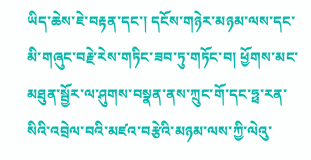ཡིད་ཆེས་ཇེ་བརྟན་དང་། དངོས་གཉེར་མཉམ་ལས་དང་མི་གཞུང་བརྗེ་རེས་གཏིང་ཟབ་ཏུ་གཏོང་བ། ཕྱོགས་མང་མཐུན་སྦྱོར་ལ་ཤུགས་བསྣན་ནས་ཀྲུང་གོ་དང་ཧྥ་རན་སིའི་འབྲེལ་བའི་མཛའ་བརྩེའི་མཉམ་ལས་ཀྱི་ལེའུ་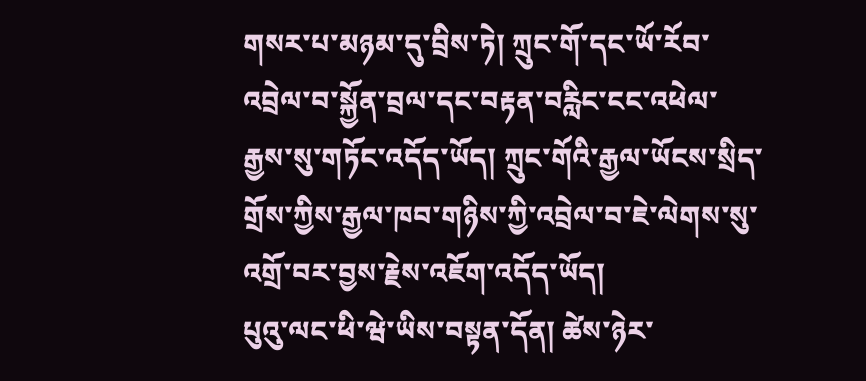གསར་པ་མཉམ་དུ་བྲིས་ཏེ། ཀྲུང་གོ་དང་ཡོ་རོབ་འབྲེལ་བ་སྐྱོན་བྲལ་དང་བརྟན་བརླིང་ངང་འཕེལ་རྒྱས་སུ་གཏོང་འདོད་ཡོད། ཀྲུང་གོའི་རྒྱལ་ཡོངས་སྲིད་གྲོས་ཀྱིས་རྒྱལ་ཁབ་གཉིས་ཀྱི་འབྲེལ་བ་ཇེ་ལེགས་སུ་འགྲོ་བར་བྱས་རྗེས་འཇོག་འདོད་ཡོད།
པུའུ་ལང་ཕི་ཝེ་ཡིས་བསྟན་དོན། ཚེས་ཉེར་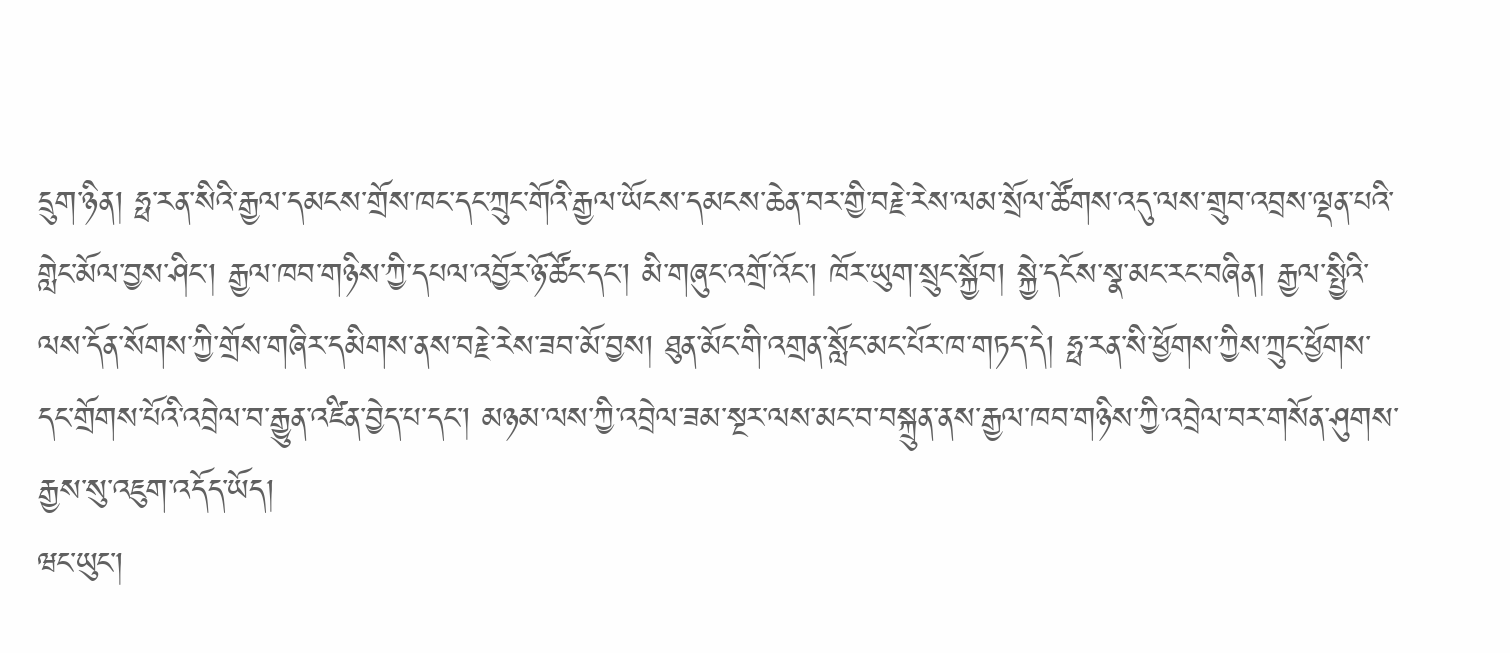དྲུག་ཉིན། ཧྥ་རན་སིའི་རྒྱལ་དམངས་གྲོས་ཁང་དང་ཀྲུང་གོའི་རྒྱལ་ཡོངས་དམངས་ཆེན་བར་གྱི་བརྗེ་རེས་ལམ་སྲོལ་ཚོགས་འདུ་ལས་གྲུབ་འབྲས་ལྡན་པའི་གླེང་མོལ་བྱས་ཤིང་། རྒྱལ་ཁབ་གཉིས་ཀྱི་དཔལ་འབྱོར་ཉོ་ཚོང་དང་། མི་གཞུང་འགྲོ་འོང་། ཁོར་ཡུག་སྲུང་སྐྱོབ། སྐྱེ་དངོས་སྣ་མང་རང་བཞིན། རྒྱལ་སྤྱིའི་ལས་དོན་སོགས་ཀྱི་གྲོས་གཞིར་དམིགས་ནས་བརྗེ་རེས་ཟབ་མོ་བྱས། ཐུན་མོང་གི་འགྲན་སློང་མང་པོར་ཁ་གཏད་དེ། ཧྥ་རན་སི་ཕྱོགས་ཀྱིས་ཀྲུང་ཕྱོགས་དང་གྲོགས་པོའི་འབྲེལ་བ་རྒྱུན་འཛིན་བྱེད་པ་དང་། མཉམ་ལས་ཀྱི་འབྲེལ་ཟམ་སྔར་ལས་མང་བ་བསྐྲུན་ནས་རྒྱལ་ཁབ་གཉིས་ཀྱི་འབྲེལ་བར་གསོན་ཤུགས་རྒྱས་སུ་འཇུག་འདོད་ཡོད།
ཝང་ཡུང་།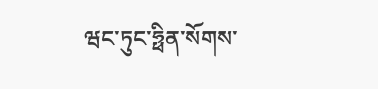ཝང་ཏུང་ཧྥིན་སོགས་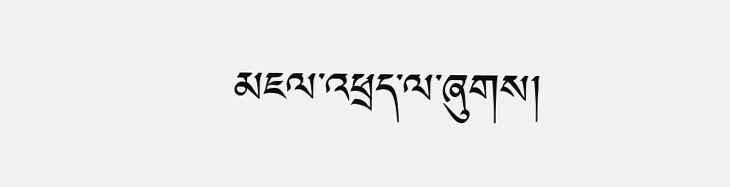མཇལ་འཕྲད་ལ་ཞུགས།